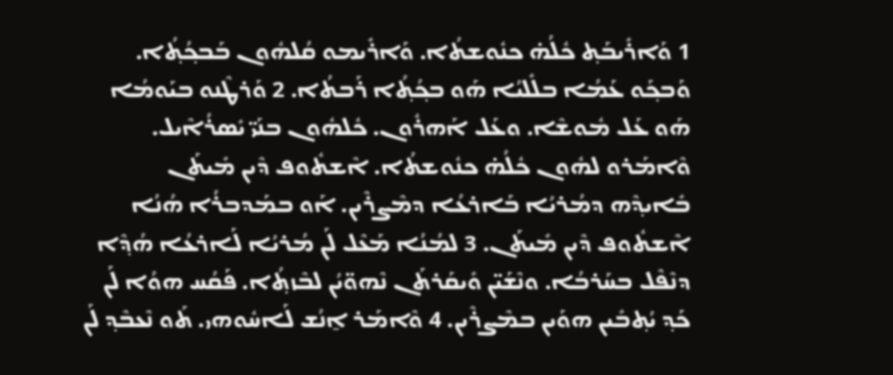1 ܘܰܐܪܺܝܒܰܬ݂ ܟܽܠܳܗ̇ ܟܢܽܘܫܬܳܐ. ܘܰܐܪܺܝܡܘ ܩܳܠܗܽܘܢ ܒܰܒܟ݂ܳܬ݂ܳܐ. ܘܰܒܟ݂ܰܘ ܥܰܡܳܐ ܒܠܺܠܝܳܐ ܗܰܘ ܒܟ݂ܳܬ݂ܳܐ ܪܰܒܬܳܐ. 2 ܘܰܪܛܶܢܘ ܒܝܰܘܡܳܐ ܗܰܘ ܥܰܠ ܡܽܘܫܶܐ. ܘܥܰܠ ܐܰܗܪܽܘܢ. ܟܽܠܗܽܘܢ ܒܢܰܝ̈ ܝܺܣܪܳܐܶܝܠ. ܘܶܐܡܰܪܘ ܠܗܽܘܢ ܟܽܠܳܗ̇ ܟܢܽܘܫܬܳܐ. ܐܶܫܬܽܘܦ ܕܶܝܢ ܡܺܝܬܰܢ ܒܺܐܝܕ݂ܶܗ ܕܡܳܪܝܳܐ ܒܰܐܪܥܳܐ ܕܡܶܨܪܶܝܢ. ܐܰܘ ܒܡܰܕܒܪܳܐ ܗܳܢܳܐ ܐܶܫܬܽܘܦ ܕܶܝܢ ܡܺܝܬܰܢ. 3 ܠܡܳܢܳܐ ܡܰܥܶܠ ܠܰܢ ܡܳܪܝܳܐ ܠܰܐܪܥܳܐ ܗܳܕ݂ܶܐ ܕܢܶܦܶܠ ܒܚܰܪܒܳܐ. ܘܢܶܫܰܝ̈ܢ ܘܺܝܩܰܪܬܰܢ ܢܶܗܘ̈ܝܳܢ ܠܒܶܙܬ݂ܳܐ. ܦܰܩܳܚ ܗܘܳܐ ܠܰܢ ܟܰܕ݂ ܝܳܬ݂ܒܺܝܢ ܗܘܰܝܢ ܒܡܶܨܪܶܝܢ. 4 ܘܶܐܡܰܪ ܐ̱ܢܳܫ ܠܰܐܚܽܘܗܝ. ܬܰܘ ܢܶܥܒܶܕ݂ ܠܰܢ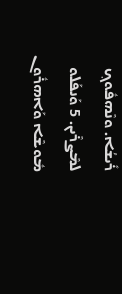ܪܺܝܫܳܐ. ܘܢܶܗܦܽܘܟ݂ ܠܡܶܨܪܶܝܢ. 5 ܘܰܢܦܰܠܘ ܡܽܘܫܶܐ ܘܰܐܗܪܽܘܢ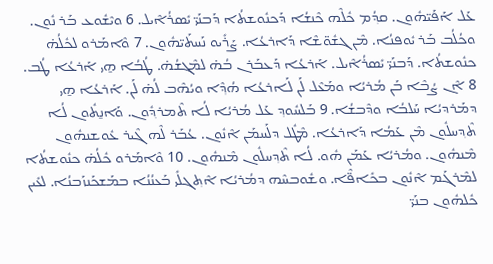ܥܰܠ ܐܰܦܰܝ̈ܗܽܘܢ. ܩܕ݂ܳܡ ܟܽܠܶܗ ܟܶܢܫܳܐ ܕܰܟܢܽܘܫܬܳܐ ܕܰܒܢܰܝ̈ ܝܺܣܪܳܐܶܝܠ. 6 ܘܝܶܫܽܘܥ ܒܰܪ ܢܽܘܢ. ܘܟܳܠܳܒ ܒܰܪ ܝܽܘܦܢܳܐ. ܡܶܢ ܓܫܽܘ̈ܫܶܐ ܕܰܐܪܥܳܐ. ܨܰܪܺܝܘ ܢܰܚܬܰܝ̈ܗܽܘܢ. 7 ܘܶܐܡܰܪܘ ܠܟܽܠܳܗ̇ ܟܢܽܘܫܬܳܐ. ܕܰܒܢܰܝ̈ ܝܺܣܪܳܐܶܝܠ. ܐܰܪܥܳܐ ܕܰܥܒܰܪܢ ܒܳܗ̇ ܠܡܶܓܫܳܗ̇. ܛܳܒܳܐ ܗ̱ܝ ܐܰܪܥܳܐ ܛܳܒ. 8 ܐܶܢ ܨܳܒܶܐ ܒܰܢ ܡܳܪܝܳܐ ܘܡܰܥܶܠ ܠܰܢ ܠܰܐܪܥܳܐ ܗܳܕ݂ܶܐ ܘܝܳܗܶܒ ܠܳܗ̇ ܠܰܢ. ܐܰܪܥܳܐ ܗ̱ܝ ܕܡܰܪܕܝܳܐ ܚܰܠܒܳܐ ܘܕܶܒܫܳܐ. 9 ܒܰܠܚܽܘܕ݂ ܥܰܠ ܡܳܪܝܳܐ ܠܳܐ ܬܶܡܪܕ݂ܽܘܢ. ܘܰܐܢ̱ܬܽܘܢ ܠܳܐ ܬܶܕ݂ܚܠܽܘܢ ܡܶܢ ܥܰܡܳܐ ܕܰܐܪܥܳܐ. ܡܶܛܽܠ ܕܠܰܚܡܰܢ ܐܶܢܽܘܢ. ܥܳܒܰܪ ܠܶܗ ܓܶܝܪ ܥܽܘܫܢܗܽܘܢ ܡܶܢܗܽܘܢ. ܘܡܳܪܝܳܐ ܥܰܡܰܢ ܗܽܘ. ܠܳܐ ܬܶܕ݂ܚܠܽܘܢ ܡܶܢܗܽܘܢ. 10 ܘܶܐܡܰܪܘ ܟܽܠܳܗ̇ ܟܢܽܘܫܬܳܐ ܠܡܶܪܓܰܡ ܐܶܢܽܘܢ ܒܟܺܐܦ̈ܶܐ. ܘܫܽܘܒܚܶܗ ܕܡܳܪܝܳܐ ܐܶܬ݂ܓܠܺܝ ܒܰܥܢܳܢܳܐ ܒܡܰܫܟܰܢܙܰܒܢܳܐ. ܠܥܺܝܢ ܟܽܠܗܽܘܢ ܒܢܰܝ̈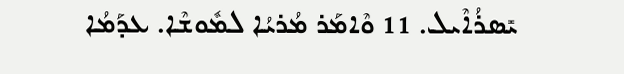ܝܺܣܪܳܐܶܝܠ. 11 ܘܶܐܡܰܪ ܡܳܪܝܳܐ ܠܡܽܘܫܶܐ. ܥܕܰܡܳܐ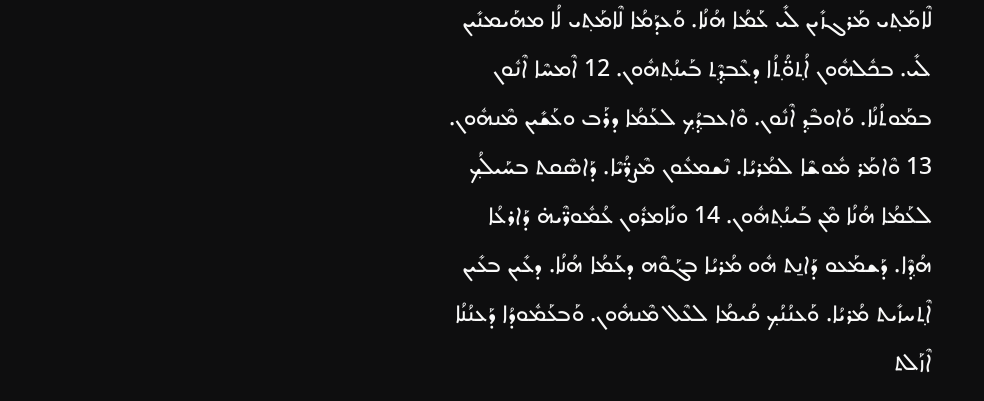ܠܶܐܡܰܬ݂ܝ ܡܰܪܓܙܺܝܢ ܠܺܝ ܥܰܡܳܐ ܗܳܢܳܐ. ܘܰܥܕܰܡܳܐ ܠܶܐܡܰܬ݂ܝ ܠܳܐ ܡܗܰܝܡܢܺܝܢ ܠܺܝ. ܒܟܽܠܗܽܘܢ ܐܳܬ݂ܘ̈ܳܬ݂ܳܐ ܕܥܶܒܕ݂ܶܬ݂ ܒܰܝܢܳܬ݂ܗܽܘܢ. 12 ܐܶܡܚܶܐ ܐܶܢܽܘܢ ܒܡܰܘܬܳܢܳܐ. ܘܰܐܘܒܶܕ݂ ܐܶܢܽܘܢ. ܘܶܐܥܒܕ݂ܳܟ݂ ܠܥܰܡܳܐ ܕܪܰܒ ܘܥܰܫܺܝܢ ܡܶܢܗܽܘܢ. 13 ܘܶܐܡܰܪ ܡܽܘܫܶܐ ܠܡܳܪܝܳܐ. ܢܶܫܡܥܽܘܢ ܡܶܨܖ̈ܳܝܶܐ. ܕܰܐܣܶܩܬ ܒܚܰܝܠܳܟ݂ ܠܥܰܡܳܐ ܗܳܢܳܐ ܡܶܢ ܒܰܝܢܳܬ݂ܗܽܘܢ. 14 ܘܢܺܐܡܪܽܘܢ ܥܳܡܽܘܖ̈ܶܝܗ̇ ܕܰܐܪܥܳܐ ܗܳܕ݂ܶܐ. ܕܰܫܡܰܥܘ ܕܰܐܢ̱ܬ ܗܽܘ ܡܳܪܝܳܐ ܒܓܰܘܶܗ ܕܥܰܡܳܐ ܗܳܢܳܐ. ܕܥܺܝܢ ܒܥܺܝܢ ܐܶܬ݂ܚܙܺܝܬ ܡܳܪܝܳܐ. ܘܰܥܢܳܢܳܟ݂ ܩܳܝܡܳܐ ܠܥܶܠ ܡܶܢܗܽܘܢ. ܘܰܒܥܰܡܽܘܕܳܐ ܕܰܥܢܳܢܳܐ ܐܶܙܰܠܬ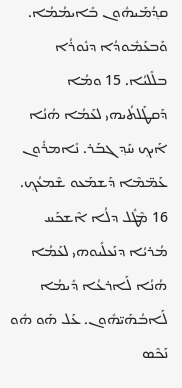ܩܕ݂ܳܡܰܝܗܽܘܢ ܒܺܐܝܡܳܡܳܐ. ܘܰܒܥܰܡܽܘܕܳܐ ܕܢܽܘܪܳܐ ܒܠܺܠܝܳܐ. 15 ܘܡܳܐ ܕܰܩܛܰܠܬܳܝܗܝ ܠܥܰܡܳܐ ܗܳܢܳܐ ܐܰܝܟ݂ ܚܰܕ݂ ܓܒܰܪ. ܢܺܐܡܪܽܘܢ ܥܰܡ̈ܡܶܐ ܕܰܫܡܰܥܘ ܫܶܡܥܳܟ݂. 16 ܡܶܛܽܠ ܕܠܳܐ ܐܶܫܟܰܚ ܡܳܪܝܳܐ ܕܢܰܥܠܺܝܘܗܝ ܠܥܰܡܳܐ ܗܳܢܳܐ ܠܰܐܪܥܳܐ ܕܺܝܡܳܐ ܠܰܐܒܳܗܰܝ̈ܗܽܘܢ. ܥܰܠ ܗܰܘ ܗܽܘ ܢܰܟܶܣ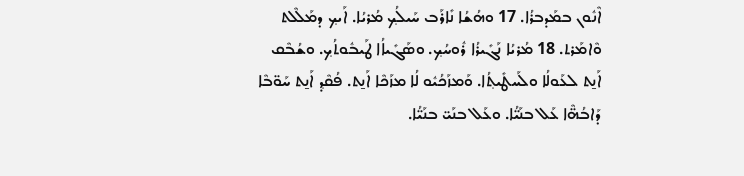ܐܶܢܽܘܢ ܒܡܰܕܒܪܳܐ. 17 ܘܗܳܫܳܐ ܢܺܐܪܰܒ ܚܰܝܠܳܟ݂ ܡܳܪܝܳܐ. ܐܰܝܟ݂ ܕܡܰܠܶܠܬ ܘܶܐܡܰܪܬ. 18 ܡܳܪܝܳܐ ܢܰܓܺܝܪܳܐ ܪܽܘܚܳܟ݂. ܘܣܰܓܺܝܐܳܐ ܛܰܝܒܽܘܬܳܟ݂. ܘܫܳܒܶܩ ܐܰܢ̱ܬ ܠܥܰܘܠܳܐ ܘܠܰܚܛܺܝܬ݂ܳܐ. ܘܰܡܙܰܟܳܝܽܘ ܠܳܐ ܡܙܰܟܶܐ ܐܰܢ̱ܬ. ܦܳܩܶܕ݂ ܐܰܢ̱ܬ ܚܰܘ̈ܒܶܐ ܕܰܐܒܳܗ̈ܶܐ ܥܰܠ ܒܢܰܝ̈ܳܐ. ܘܥܰܠ ܒܢܰܝ̈ ܒܢܰܝ̈ܳܐ.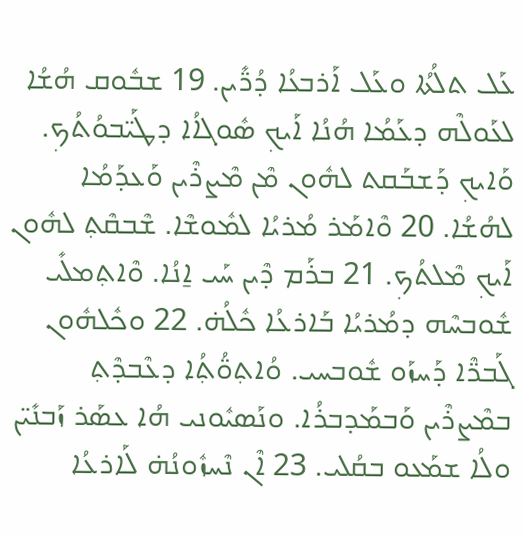ܥܰܠ ܬܠܳܬܳܐ ܘܥܰܠ ܐܰܪܒܥܳܐ ܕܳܖ̈ܺܝܢ. 19 ܫܒܽܘܩ ܗܳܫܳܐ ܠܥܰܘܠܶܗ ܕܥܰܡܳܐ ܗܳܢܳܐ ܐܰܝܟ݂ ܣܽܘܓܐܳܐ ܕܛܰܝ̈ܒܘܳܬܳܟ݂. ܘܰܐܝܟ݂ ܕܰܫܒܰܩܬ ܠܗܽܘܢ ܡܶܢ ܡܶܨܪܶܝܢ ܘܰܥܕܰܡܳܐ ܠܗܳܫܳܐ. 20 ܘܶܐܡܰܪ ܡܳܪܝܳܐ ܠܡܽܘܫܶܐ. ܫܶܒܩܶܬ݂ ܠܗܽܘܢ ܐܰܝܟ݂ ܡܶܠܬܳܟ݂. 21 ܒܪܰܡ ܕܶܝܢ ܚܰܝ ܐ̱ܢܳܐ. ܘܶܐܬ݂ܡܠܺܝ ܫܽܘܒܚܶܗ ܕܡܳܪܝܳܐ ܒܰܐܪܥܳܐ ܟܽܠܳܗ̇. 22 ܘܟܽܠܗܽܘܢ ܓܰܒܖ̈ܶܐ ܕܰܚܙܰܘ ܫܽܘܒܚܝ. ܘܳܐܬ݂ܘ̈ܳܬ݂ܳܐ ܕܥܶܒܕܶܬ݂ ܒܡܶܨܪܶܝܢ ܘܰܒܡܰܕܒܪܳܐ. ܘܢܰܣܝܽܘܢܝ ܗܳܐ ܥܣܰܪ ܙܰܒܢܺܝ̈ܢ ܘܠܳܐ ܫܡܰܥܘ ܒܩܳܠܝ. 23 ܐܶܢ ܢܶܚܙܽܘܢܳܗ̇ ܠܰܐܪܥܳܐ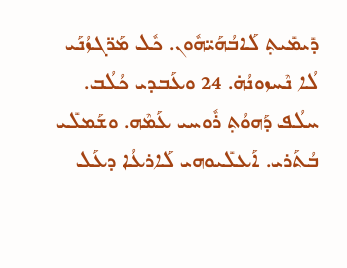ܕܺܝܡܺܝܬ݂ ܠܰܐܒܳܗܰܝ̈ܗܽܘܢ. ܟܽܠ ܡܰܖ̈ܓܙܳܢܰܝ ܠܳܐ ܢܶܚܙܘܢܳܗ̇. 24 ܘܥܰܒܕܝ ܟܳܠܳܒ. ܚܠܳܦ ܕܰܗܘܳܬ݂ ܪܽܘܚܝ ܥܰܡܶܗ. ܘܫܰܡܠܺܝ ܒܳܬܰܪܝ. ܐܰܥܠܺܝܘܗܝ ܠܰܐܪܥܳܐ ܕܥܰܠ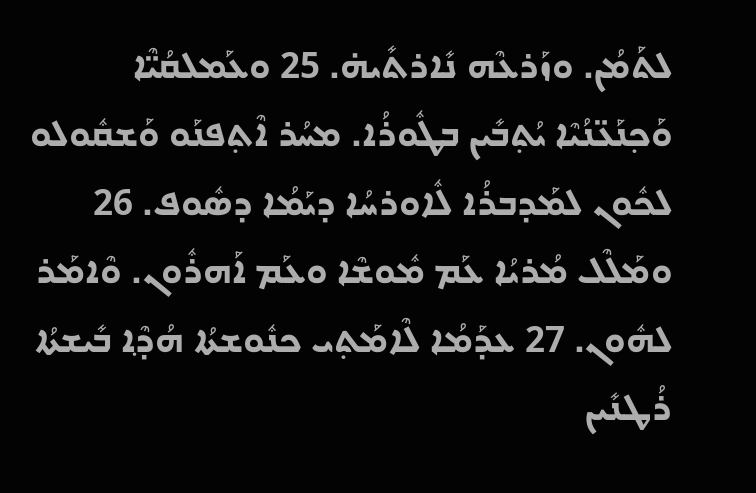ܠܬܰܡܳܢ. ܘܙܰܪܥܶܗ ܢܺܐܪܬܺܝܗ̇. 25 ܘܥܰܡܠܩܳܝ̈ܶܐ ܘܰܟ݂ܢܰܥ̈ܢܳܝܶܐ ܝܳܬ݂ܒܺܝܢ ܒܛܽܘܪܳܐ. ܡܚܳܪ ܐܶܬ݂ܦܢܰܘ ܘܰܫܩܽܘܠܘ ܠܟܽܘܢ ܠܡܰܕܒܪܳܐ ܠܽܐܘܪܚܳܐ ܕܝܰܡܳܐ ܕܣܽܘܦ. 26 ܘܡܰܠܶܠ ܡܳܪܝܳܐ ܥܰܡ ܡܽܘܫܶܐ ܘܥܰܡ ܐܰܗܪܽܘܢ. ܘܶܐܡܰܪ ܠܗܽܘܢ. 27 ܥܕܰܡܳܐ ܠܶܐܡܰܬ݂ܝ ܟܢܽܘܫܬܳܐ ܗܳܕ݂ܶܐ ܒܺܝܫܬܳܐ ܪܳܛܢܺܝܢ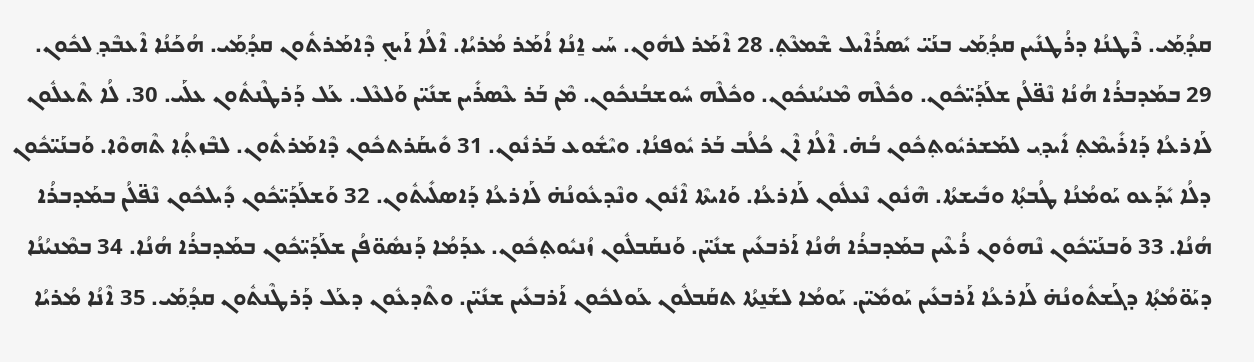ܩܕ݂ܳܡܰܝ. ܪܶܛܢܳܐ ܕܪܳܛܢܺܝܢ ܩܕ݂ܳܡܰܝ ܒܢܰܝ̈ ܝܺܣܪܳܐܶܝܠ ܫܶܡܥܶܬ݂. 28 ܐܶܡܰܪ ܠܗܽܘܢ. ܚܰܝ ܐ̱ܢܳܐ ܐܳܡܰܪ ܡܳܪܝܳܐ. ܐܶܠܳܐ ܐܰܝܟ݂ ܕܶܐܡܰܪܬܽܘܢ ܩܕ݂ܳܡܰܝ. ܗܳܟܰܢܳܐ ܐܶܥܒܶܕ݂ ܠܟܽܘܢ. 29 ܒܡܰܕܒܪܳܐ ܗܳܢܳܐ ܢܶܦ̈ܠܳܢ ܫܠܰܕܰܝ̈ܟܽܘܢ. ܘܟܽܠܶܗ ܡܶܢܝܳܢܟܽܘܢ. ܘܟܽܠܶܗ ܚܽܘܫܒܳܢܟܽܘܢ. ܡܶܢ ܒܰܪ ܥܶܣܪܺܝܢ ܫܢܺܝ̈ܢ ܘܰܠܥܶܠ. ܥܰܠ ܕܰܪܛܶܢܬܽܘܢ ܥܠܰܝ. 30. ܠܳܐ ܬܶܥܠܽܘܢ ܠܰܐܪܥܳܐ ܕܰܐܪܺܝܡܶܬ݂ ܐܺܝܕ݂ܝ ܠܡܰܫܪܝܽܘܬ݂ܟܽܘܢ ܒܳܗ̇. ܐܶܠܳܐ ܐܶܢ ܟܳܠܳܒ ܒܰܪ ܝܽܘܦܢܳܐ. ܘܝܶܫܽܘܥ ܒܰܪܢܽܘܢ. 31 ܘܺܝܩܰܪܬܟܽܘܢ ܕܶܐܡܰܪܬܽܘܢ. ܠܒܶܙܬ݂ܳܐ ܬܶܗܘܶܐ. ܘܰܒܢܰܝ̈ܟܽܘܢ ܕܠܳܐ ܝܺܕܰܥܘ ܝܰܘܡܳܢܳܐ ܛܳܒܬ݂ܳܐ ܘܒܺܝܫܬܳܐ. ܗܶܢܽܘܢ ܢܶܥܠܽܘܢ ܠܰܐܪܥܳܐ. ܘܰܐܝܬܶܐ ܐܶܢܽܘܢ ܘܢܶܕܥܽܘܢܳܗ̇ ܠܰܐܪܥܳܐ ܕܰܐܣܠܺܝܬܽܘܢ. 32 ܘܰܫܠܰܕܰܝ̈ܟܽܘܢ ܕܺܝܠܟܽܘܢ ܢܶܦ̈ܠܳܢ ܒܡܰܕܒܪܳܐ ܗܳܢܳܐ. 33 ܘܰܒܢܰܝ̈ܟܽܘܢ ܢܶܗܘܽܘܢ ܪܳܥܶܝܢ ܒܡܰܕܒܪܳܐ ܗܳܢܳܐ ܐܰܪܒܥܺܝܢ ܫܢܺܝ̈ܢ. ܘܰܢܩܰܒܠܽܘܢ ܙܳܢܝܽܘܬ݂ܟܽܘܢ. ܥܕܰܡܳܐ ܕܰܢܣܽܘ̈ܦܳܢ ܫܠܰܕܰܝ̈ܟܽܘܢ ܒܡܰܕܒܪܳܐ ܗܳܢܳܐ. 34 ܒܡܶܢܝܳܢܳܐ ܕܝܰܘ̈ܡܳܬ݂ܳܐ ܕܓܰܫܬܽܘܢܳܗ̇ ܠܰܐܪܥܳܐ ܐܰܪܒܥܺܝܢ ܝܰܘܡܺܝ̈ܢ. ܝܰܘܡܳܐ ܠܫܰܢ̱ܬܳܐ ܬܩܰܒܠܽܘܢ ܥܰܘܠܟܽܘܢ ܐܰܪܒܥܺܝܢ ܫܢܺܝ̈ܢ. ܘܬܶܕܥܽܘܢ ܕܥܰܠ ܕܰܪܛܶܢܬܽܘܢ ܩܕ݂ܳܡܰܝ. 35 ܐܶܢܳܐ ܡܳܪܝܳܐ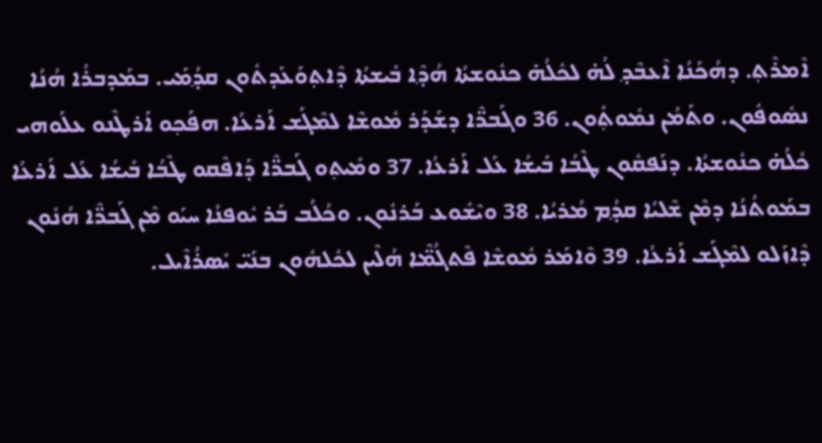ܐܶܡܪܶܬ݂. ܕܗܳܟܰܢܳܐ ܐܶܥܒܶܕ݂ ܠܳܗ̇ ܠܟܽܠܳܗ̇ ܟܢܽܘܫܬܳܐ ܗܳܕ݂ܶܐ ܒܺܝܫܬܳܐ ܕܶܐܬ݂ܘܰܥܰܕܬܽܘܢ ܩܕ݂ܳܡܰܝ. ܒܡܰܕܒܪܳܐ ܗܳܢܳܐ ܢܣܽܘܦܽܘܢ. ܘܬܰܡܳܢ ܢܡܽܘܬ݂ܽܘܢ. 36 ܘܓܰܒܖ̈ܶܐ ܕܫܰܕܰܪ ܡܽܘܫܶܐ ܠܡܶܓܰܫ ܐܰܪܥܳܐ. ܗܦܰܟ݂ܘ ܐܰܪܛܶܢܘ ܥܠܰܘܗܝ ܟܽܠܳܗ̇ ܟܢܽܘܫܬܳܐ. ܕܢܰܦܩܽܘܢ ܛܶܒܳܐ ܒܺܝܫܳܐ ܥܰܠ ܐܰܪܥܳܐ. 37 ܘܡܺܝܬ݂ܘ ܓܰܒܖ̈ܶܐ ܕܰܐܦܶܩܘ ܛܶܒܳܐ ܒܺܝܫܳܐ ܥܰܠ ܐܰܪܥܳܐ ܒܡܰܘܬܳܢܳܐ ܕܡܶܢ ܫܶܠܝܳܐ ܩܕ݂ܳܡ ܡܳܪܝܳܐ. 38 ܘܝܶܫܽܘܥ ܒܰܪܢܽܘܢ. ܘܟܳܠܳܒ ܒܰܪ ܝܽܘܦܢܳܐ ܚܝܰܘ ܡܶܢ ܓܰܒܖ̈ܶܐ ܗܳܢܽܘܢ ܕܶܐܙܰܠܘ ܠܡܶܓܰܫ ܐܰܪܥܳܐ. 39 ܘܶܐܡܰܪ ܡܽܘܫܶܐ ܦܶܬܓܳܡ̈ܶܐ ܗܳܠܶܝܢ ܠܟܽܠܗܽܘܢ ܒܢܰܝ̈ ܝܺܣܪܳܐܶܝܠ.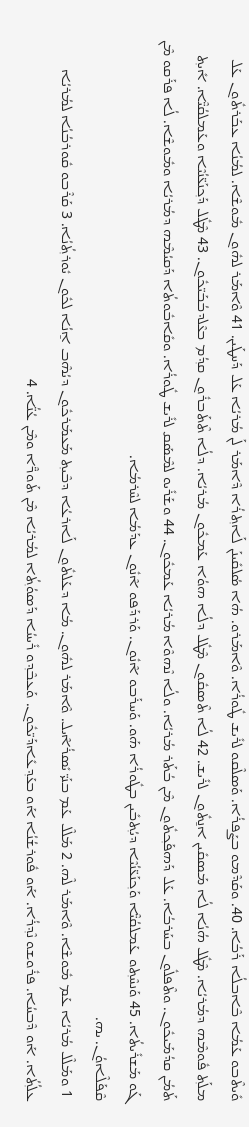ܘܺܝܬܶܒܘ ܥܰܡܳܐ ܒܶܐܒܠܳܐ ܪܰܒܳܐ. 40. ܘܩܰܕܶܡܘ ܒܨܰܦܪܳܐ. ܘܰܣܠܶܩܘ ܠܪܺܝܫ ܛܽܘܪܳܐ. ܘܶܐܡܰܪܘ. ܗܳܐ ܣܳܠܩܺܝܢܰܢ ܠܰܐܬ݂ܪܳܐ ܕܶܐܡܰܪ ܠܰܢ ܡܳܪܝܳܐ ܥܰܠ ܕܰܚܛܰܝܢ. 41 ܘܶܐܡܰܪ ܠܗܽܘܢ ܡܽܘܫܶܐ. ܠܡܳܢܳܐ ܥܒܰܪܬܽܘܢ ܥܰܠ ܡܠܰܬ݂ ܦܽܘܡܶܗ ܕܡܳܪܝܳܐ. ܡܶܛܽܠ ܗܳܢܳܐ ܠܳܐ ܡܰܣܩܺܝܢ ܐܢ̱ܬܽܘܢ ܠܪܺܝܫ. 42 ܠܳܐ ܬܶܣܩܽܘܢ ܡܶܛܽܠ ܕܠܳܐ ܗܘܳܐ ܥܰܡܟܽܘܢ ܡܳܪܝܳܐ. ܕܠܳܐ ܬܶܬܰܒܪܽܘܢ ܩܕ݂ܳܡ ܒܥܶܠܕܒܳܒܰܝ̈ܟܽܘܢ. 43 ܡܶܛܽܠ ܕܰܟ݂ܢܰܥ̈ܢܳܝܶܐ ܘܥܰܡܠܩܳܝ̈ܶܐ. ܐܺܝܬ݂ ܬܰܡܳܢ ܩܕܳܡܰܝܟܽܘܢ. ܘܬܶܦܠܽܘܢ ܒܚܰܪܒܳܐ. ܥܰܠ ܕܰܗܦܰܟ݂ܬܽܘܢ ܡܶܢ ܒܳܬܰܪ ܡܳܪܝܳܐ. ܘܠܳܐ ܢܶܗܘܶܐ ܡܳܪܝܳܐ ܥܰܡܟܽܘܢ. 44 ܘܫܰܪܺܝܘ ܠܡܶܣܰܩ ܠܪܺܝܫ ܛܽܘܪܳܐ. ܘܩܺܐܒܽܘܬܳܐ ܕܰܩܝܳܡܶܗ ܕܡܳܪܝܳܐ ܘܡܽܘܫܶܐ. ܠܳܐ ܦܪܰܩܘ ܡܶܢ ܓܰܘ ܡܰܫܪܺܝܬܳܐ. 45 ܘܰܢܚܶܬ݂ܘ ܥܰܡܠܩܳܝ̈ܶܐ ܘܰܟ݂ܢܰܥ̈ܢܳܝܶܐ ܕܝܳܬ݂ܒܺܝܢ ܒܛܽܘܪܳܐ ܗܰܘ. ܘܰܚܪܰܒܘ ܐܶܢܽܘܢ. ܘܰܪܕܰܦܘ ܐܶܢܽܘܢ ܥܕܰܡܳܐ ܠܚܶܪܡܳܐ.
ܩܶܦܰܠܶܐܘܳܢ. ܝܗ.
 1 ܘܡܰܠܶܠ ܡܳܪܝܳܐ ܥܰܡ ܡܽܘܫܶܐ. ܘܶܐܡܰܪ ܠܶܗ. 2 ܡܰܠܶܠ ܥܰܡ ܒܢܰܝ̈ ܝܺܣܪܳܐܶܝܠ. ܘܶܐܡܰܪ ܠܗܽܘܢ. ܡܳܐ ܕܥܰܠܬܽܘܢ ܠܰܐܪܥܳܐ ܕܒܶܝܬ݂ ܡܰܥܡܰܪܟܽܘܢ ܕܝܳܗܶܒ ܐ̱ܢܳܐ ܠܟܽܘܢ ܝܽܘܪܬ݂ܳܢܳܐ. 3 ܩܰܪܶܒܘ ܩܽܘܪܒܳܢܳܐ ܠܡܳܪܝܳܐ ܥܠܳܬ݂ܳܐ. ܐܰܘ ܕܶܒܚܳܐ. ܦܪܽܘܫܘ ܢܶܕ݂ܪܳܐ. ܐܰܘ ܦܽܘܪܫܳܢܳܐ ܐܰܘ ܒܥܰܕ݂ܥܺܐܕܰܝ̈ܟܽܘܢ. ܘܰܥܒܶܕ݂ܘ ܪܺܝܚܳܐ ܕܰܣܘܳܬ݂ܳܐ ܠܡܳܪܝܳܐ ܡܶܢ ܬܰܘܖ̈ܶܐ ܘܡܶܢ ܥܳܢ̈ܳܐ. 4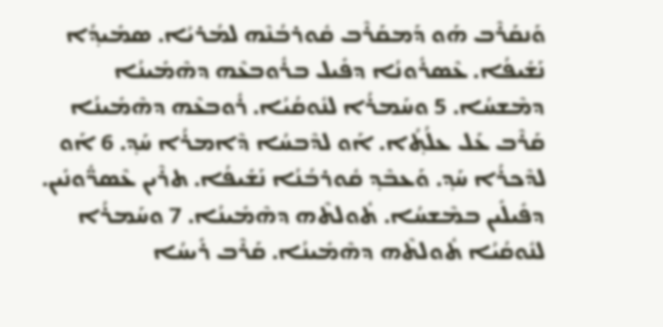ܘܰܢܩܰܪܶܒ ܗܰܘ ܕܰܡܩܰܪܶܒ ܩܽܘܪܒܳܢܶܗ ܠܡܳܪܝܳܐ. ܣܡܺܝܕ݂ܳܐ ܢܰܫܺܝܦܳܐ. ܥܶܣܪܽܘܢܳܐ ܕܦܺܝܠ ܒܪܽܘܒܥܶܗ ܕܗܶܡܺܝܢܳܐ ܕܡܶܫܚܳܐ. 5 ܘܚܰܡܪܳܐ ܠܢܽܘܩܳܝܳܐ. ܪܽܘܒܥܶܗ ܕܗܶܡܺܝܢܳܐ ܩܰܪܶܒ ܥܰܠ ܥܠܳܬ݂ܳܐ. ܐܰܘ ܠܕܶܒܚܳܐ ܕܶܐܡܪܳܐ ܚܰܕ݂. 6 ܐܰܘ ܠܕܶܟܪܳܐ ܚܰܕ݂. ܘܰܥܒܶܕ݂ ܩܽܘܪܒܳܢܳܐ ܢܰܫܺܝܦܳܐ. ܬܪܶܝܢ ܥܶܣܖ̈ܽܘܢܺܝܢ. ܕܦܺܝܠܺܝܢ ܒܡܶܫܚܳܐ. ܬܽܘܠܬܶܗ ܕܗܶܡܺܝܢܳܐ. 7 ܘܚܰܡܪܳܐ ܠܢܽܘܩܳܝܳܐ ܬܽܘܠܬܶܗ ܕܗܶܡܺܝܢܳܐ. ܩܰܪܶܒ ܪܺܝܚܳܐ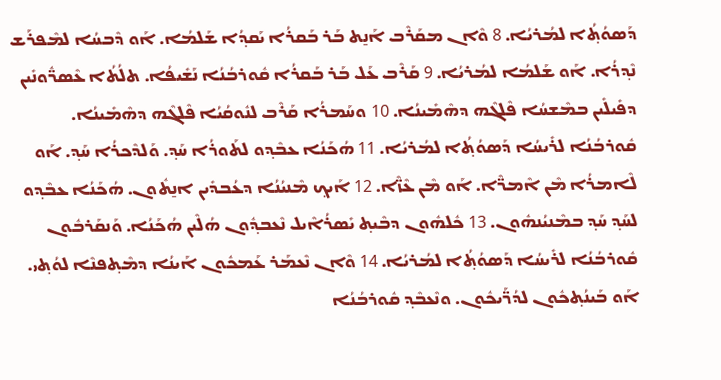ܕܰܣܘܳܬ݂ܳܐ ܠܡܳܪܝܳܐ. 8 ܘܶܐܢ ܡܩܰܪܶܒ ܐܰܢ̱ܬ ܒܰܪ ܒܰܩܪܳܐ ܝܰܩܕ݂ܳܐ ܫܰܠܡܳܐ. ܐܰܘ ܕܶܒܚܳܐ ܠܡܶܦܪܰܫ ܢܶܕ݂ܪܳܐ. ܐܰܘ ܫܰܠܡܳܐ ܠܡܳܪܝܳܐ. 9 ܩܰܪܶܒ ܥܰܠ ܒܰܪ ܒܰܩܪܳܐ ܩܽܘܪܒܳܢܳܐ ܢܰܫܺܝܦܳܐ. ܬܠܳܬܳܐ ܥܶܣܖ̈ܽܘܢܺܝܢ ܕܦܺܝܠܺܝܢ ܒܡܶܫܚܳܐ ܦܶܠܓܶܗ ܕܗܶܡܺܝܢܳܐ. 10 ܘܚܰܡܪܳܐ ܩܰܪܶܒ ܠܢܽܘܩܳܝܳܐ ܦܶܠܓܶܗ ܕܗܶܡܺܝܢܳܐ. ܩܽܘܪܒܳܢܳܐ ܠܪܺܝܚܳܐ ܕܰܣܘܳܬ݂ܳܐ ܠܡܳܪܝܳܐ. 11 ܗܳܟܰܢܳܐ ܥܒܶܕ݂ܘ ܠܬܰܘܪܳܐ ܚܰܕ݂. ܘܰܠܕܶܟܪܳܐ ܚܰܕ݂. ܐܰܘ ܠܶܐܡܪܳܐ ܡܶܢ ܐܶܡܖ̈ܶܐ. ܐܰܘ ܡܶܢ ܥܶܙ̈ܶܐ. 12 ܐܰܝܟ݂ ܡܶܢܝܳܢܳܐ ܕܥܳܒܕܺܝܢ ܐܢ̱ܬܽܘܢ. ܗܳܟܰܢܳܐ ܥܒܶܕ݂ܘ ܠܚܰܕ݂ ܚܰܕ݂ ܒܡܶܢܝܳܢܗܽܘܢ. 13 ܟܽܠܗܽܘܢ ܕܒܶܝܬ݂ ܝܺܣܪܳܐܶܝܠ ܢܶܥܒܕ݂ܽܘܢ ܗܳܠܶܝܢ ܗܳܟܰܢܳܐ. ܘܰܢܩܰܪܒܽܘܢ ܩܽܘܪܒܳܢܳܐ ܠܪܺܝܚܳܐ ܕܰܣܘܳܬ݂ܳܐ ܠܡܳܪܝܳܐ. 14 ܘܶܐܢ ܢܶܥܡܰܪ ܥܰܡܟܽܘܢ ܐܰܝܢܳܐ ܕܡܶܬ݂ܦܢܶܐ ܠܘܳܬ݂ܝ. ܐܰܘ ܒܰܝܢܳܬ݂ܟܽܘܢ ܠܕܳܖ̈ܰܝܟܽܘܢ. ܘܢܶܥܒܶܕ݂ ܩܽܘܪܒܳܢܳܐ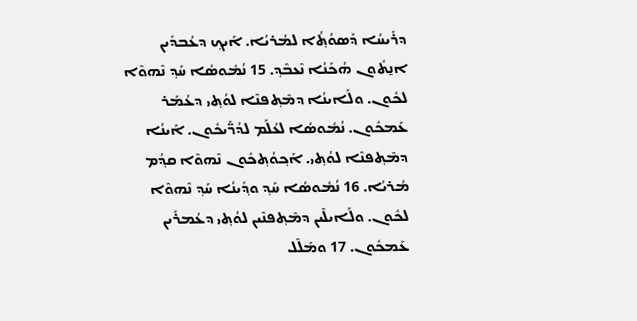ܕܪܺܝܚܳܐ ܕܰܣܘܳܬ݂ܳܐ ܠܡܳܪܝܳܐ. ܐܰܝܟ݂ ܕܥܳܒܕܺܝܢ ܐܢ̱ܬܽܘܢ ܗܳܟܰܢܳܐ ܢܶܥܒܶܕ݂. 15 ܢܳܡܽܘܣܳܐ ܚܰܕ݂ ܢܶܗܘܶܐ ܠܟܽܘܢ. ܘܠܰܐܝܢܳܐ ܕܡܶܬ݂ܦܢܶܐ ܠܘܳܬ݂ܝ ܕܥܳܡܰܪ ܥܰܡܟܽܘܢ. ܢܳܡܽܘܣܳܐ ܠܥܳܠܰܡ ܠܕܳܖ̈ܰܝܟܽܘܢ. ܐܰܝܢܳܐ ܕܡܶܬ݂ܦܢܶܐ ܠܘܳܬ݂ܝ. ܐܰܟ݂ܘܳܬ݂ܟܽܘܢ ܢܶܗܘܶܐ ܩܕ݂ܳܡ ܡܳܪܝܳܐ. 16 ܢܳܡܽܘܣܳܐ ܚܰܕ݂ ܘܕ݂ܺܝܢܳܐ ܚܰܕ݂ ܢܶܗܘܶܐ ܠܟܽܘܢ. ܘܠܰܐܝܠܶܝܢ ܕܡܶܬ݂ܦܢܶܝܢ ܠܘܳܬ݂ܝ ܕܥܳܡܪܺܝܢ ܥܰܡܟܽܘܢ. 17 ܘܡܰܠܶܠ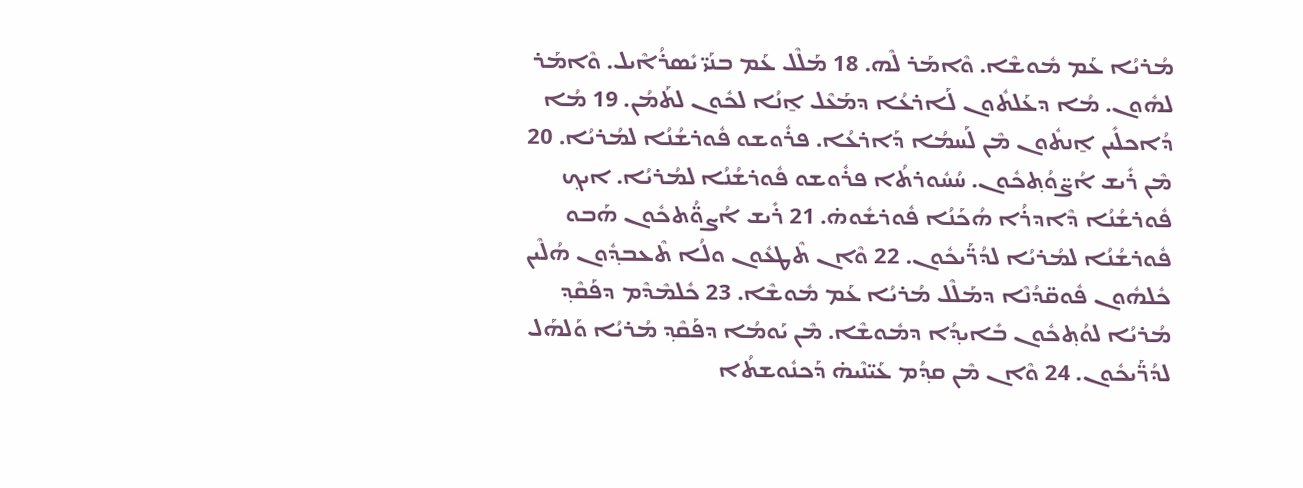ܡܳܪܝܳܐ ܥܰܡ ܡܽܘܫܶܐ. ܘܶܐܡܰܪ ܠܶܗ. 18 ܡܰܠܶܠ ܥܰܡ ܒܢܰܝ̈ ܝܺܣܪܳܐܶܝܠ. ܘܶܐܡܰܪ ܠܗܽܘܢ. ܡܳܐ ܕܥܰܠܬܽܘܢ ܠܰܐܪܥܳܐ ܕܡܰܥܶܠ ܐ̱ܢܳܐ ܠܟܽܘܢ ܠܬܰܡܳܢ. 19 ܡܳܐ ܕܳܐܟܠܺܝܢ ܐ̱ܢܬܽܘܢ ܡܶܢ ܠܰܚܡܳܐ ܕܰܐܪܥܳܐ. ܦܪܽܘܫܘ ܦܽܘܪܫܳܢܳܐ ܠܡܳܪܝܳܐ. 20 ܡܶܢ ܪܺܝܫ ܐܳܨ̈ܘܳܬ݂ܟܽܘܢ. ܚܳܚܽܘܪܬܳܐ ܦܪܽܘܫܘ ܦܽܘܪܫܳܢܳܐ ܠܡܳܪܝܳܐ. ܐܝܟ݂ ܦܽܘܪܫܳܢܳܐ ܕܶܐܕܪܳܐ ܗܳܟܰܢܳܐ ܦܽܘܪܫܽܘܗ̇. 21 ܪܺܝܫ ܐܳܨܘ̈ܳܬܟܽܘܢ ܗܰܒܘ ܦܽܘܪܫܳܢܳܐ ܠܡܳܪܝܳܐ ܠܕܳܖ̈ܰܝܟܽܘܢ. 22 ܘܶܐܢ ܬܶܛܥܽܘܢ ܘܠܳܐ ܬܶܥܒܕ݂ܽܘܢ ܗܳܠܶܝܢ ܟܽܠܗܽܘܢ ܦܽܘܩ̈ܕܳܢܶܐ ܕܡܰܠܶܠ ܡܳܪܝܳܐ ܥܰܡ ܡܽܘܫܶܐ. 23 ܟܽܠܡܶܕܶܡ ܕܦܰܩܶܕ݂ ܡܳܪܝܳܐ ܠܘܳܬ݂ܟܽܘܢ ܒܺܐܝܕ݂ܳܐ ܕܡܽܘܫܶܐ. ܡܶܢ ܝܰܘܡܳܐ ܕܦܰܩܶܕ݂ ܡܳܪܝܳܐ ܘܰܠܗܰܠ ܠܕܳܖ̈ܰܝܟܽܘܢ. 24 ܘܶܐܢ ܡܶܢ ܩܕ݂ܳܡ ܥܰܝ̈ܢܶܝܗ̇ ܕܰܟܢܽܘܫܬܳܐ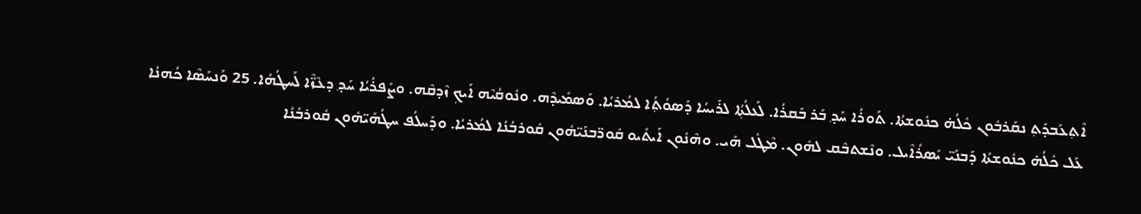ܐܶܬ݂ܥܰܒܕܰܬ݂ ܢܩܰܪܒܽܘܢ ܟܽܠܳܗ̇ ܟܢܽܘܫܬܳܐ. ܬܰܘܪܳܐ ܚܰܕ݂ ܒܰܪ ܒܰܩܪܳܐ. ܠܰܥܠܳܬ݂ܳܐ ܠܪܺܝܚܳܐ ܕܰܣܘܳܬ݂ܳܐ ܠܡܳܪܝܳܐ. ܘܰܣܡܺܝܕܶܗ. ܘܢܽܘܩܳܝܶܗ ܐܰܝܟ݂ ܙܶܕܩܶܗ. ܘܨܺܦܪܳܝܳܐ ܚܰܕ݂ ܕܥܶܙ̈ܶܐ ܠܰܚܛܳܗܳܐ. 25 ܘܰܢܚܰܣܶܐ ܟܳܗܢܳܐ ܥܰܠ ܟܽܠܳܗ̇ ܟܢܽܘܫܬܳܐ ܕܰܒܢܰܝ̈ ܝܺܣܪܳܐܶܝܠ. ܘܢܶܫܬܒܶܩ ܠܗܽܘܢ. ܡܶܛܽܠ ܗܺܝ. ܘܗܶܢܽܘܢ ܐܰܝܬܺܝܘ ܩܽܘܖ̈ܒܢܰܝ̈ܗܽܘܢ ܩܽܘܪܒܳܢܳܐ ܠܡܳܪܝܳܐ. ܘܕܰܚܠܳܦ ܚܛܳܗܰܝ̈ܗܽܘܢ ܩܽܘܪܒܳܢܳܐ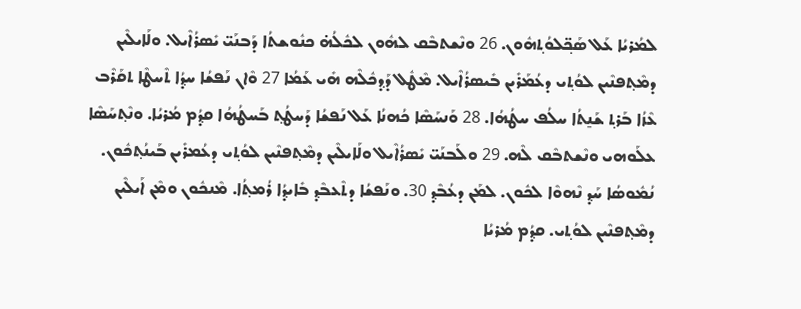ܠܡܳܪܝܳܐ ܥܰܠ ܣܰܟ݂̈ܠܘܳܬ݂ܗܽܘܢ. 26 ܘܢܶܫܬܒܶܩ ܠܗܽܘܢ ܠܟܽܠܳܗ̇ ܟܢܽܘܫܬܳܐ ܕܰܒܢܰܝ̈ ܝܺܣܪܳܐܶܝܠ. ܘܠܰܐܝܠܶܝܢ ܕܡܶܬ݂ܦܢܶܝܢ ܠܘܳܬ݂ܝ ܕܥܳܡܰܪܺܝܢ ܒܺܝܣܪܳܐܶܝܠ. ܡܶܛܽܠ ܕܰܕ݂ܟܽܠܶܗ ܗܺܝ ܥܰܡܳܐ 27 ܘܶܐܢ ܢܰܦܫܳܐ ܚܕ݂ܳܐ ܬܶܚܛܶܐ ܬܩܰܪܶܒ ܥܶܙܳܐ ܒܰܪܬ݂ ܫܰܢ̱ܬܳܐ ܚܠܳܦ ܚܛܳܗܳܐ. 28 ܘܰܢܚܰܣܶܐ ܟܳܗܢܳܐ ܥܰܠ ܢܰܦܫܳܐ ܕܰܚܛܳܬ݂ ܒܰܚܛܳܗܳܐ ܩܕ݂ܳܡ ܡܳܪܝܳܐ. ܘܢܶܬ݂ܚܰܣܶܐ ܥܠܰܘܗܝ ܘܢܶܫܬܒܶܩ ܠܶܗ. 29 ܘܠܰܒܢܰܝ̈ ܝܺܣܪܳܐܶܝܠ ܘܠܰܐܝܠܶܝܢ ܕܡܶܬ݂ܦܢܶܝܢ ܠܘܳܬ݂ܝ ܕܥܳܡܪܺܝܢ ܒܰܝܢܳܬ݂ܟܽܘܢ. ܢܳܡܽܘܣܳܐ ܚܰܕ݂ ܢܶܗܘܶܐ ܠܟܽܘܢ. ܠܡܰܢ ܕܥܳܒܶܕ݂ 30. ܘܢܰܦܫܳܐ ܕܬܶܥܒܶܕ݂ ܒܺܐܝܕ݂ܳܐ ܪܳܡܬ݂ܳܐ. ܡܶܢܟܽܘܢ ܘܡܶܢ ܐܰܝܠܶܝܢ ܕܡܶܬ݂ܦܢܶܝܢ ܠܘܳܬ݂ܝ. ܩܕ݂ܳܡ ܡܳܪܝܳܐ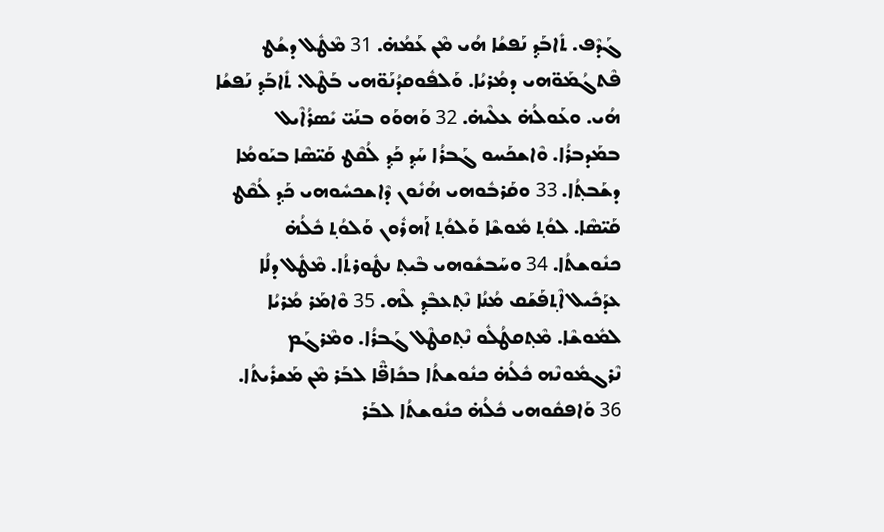ܓܰܕܶܦ. ܬܺܐܒܰܕ݂ ܢܰܦܫܳܐ ܗܳܝ ܡܶܢ ܥܰܡܳܗ̇. 31 ܡܶܛܽܠ ܕܫܳܛ ܦܶܬܓܳܡܰܘ̈ܗܝ ܕܡܳܪܝܳܐ. ܘܰܠܦܽܘܩܕܳܢܰܘ̈ܗܝ ܒܰܛܶܠ. ܬܺܐܒܰܕ݂ ܢܰܦܫܳܐ ܗܳܝ. ܘܥܰܘܠܳܗ̇ ܥܠܶܝܗ̇. 32 ܘܰܗܘܰܘ ܒܢܰܝ̈ ܝܺܣܪܳܐܶܝܠ ܒܡܰܕܒܪܳܐ. ܘܶܐܫܟܰܚܘ ܓܰܒܪܳܐ ܚܰܕ݂ ܟܰܕ݂ ܠܳܩܶܛ ܩܰܝ̈ܣܶܐ ܒܝܰܘܡܳܐ ܕܫܰܒܬ݂ܳܐ. 33 ܘܩܰܪܒܽܘܗܝ ܗܳܢܽܘܢ ܕܶܐܫܟܚܽܘܗܝ ܟܰܕ݂ ܠܳܩܶܛ ܩܰܝ̈ܣܶܐ. ܠܘܳܬ݂ ܡܽܘܫܶܐ ܘܰܠܘܳܬ݂ ܐܰܗܪܽܘܢ ܘܰܠܘܳܬ݂ ܟܽܠܳܗ̇ ܟܢܽܘܫܬܳܐ. 34 ܘܚܰܒܫܽܘܗܝ ܒܶܝܬ݂ ܢܛܽܘܪܬܳܐ. ܡܶܛܽܠ ܕܠܳܐ ܥܕܰܟܺܝܠ ܐܶܬ݂ܦܰܫܰܩ ܡܳܢܳܐ ܢܶܬ݂ܥܒܶܕ݂ ܠܶܗ. 35 ܘܶܐܡܰܪ ܡܳܪܝܳܐ ܠܡܽܘܫܶܐ. ܡܶܬ݂ܩܛܳܠܽܘ ܢܶܬ݂ܩܛܶܠ ܓܰܒܪܳܐ. ܘܡܶܪܓܰܡ ܢܶܪܓܡܽܘܢܶܗ ܟܽܠܳܗ̇ ܟܢܽܘܫܬܳܐ ܒܟܺܐܦ̈ܶܐ ܠܒܰܪ ܡܶܢ ܡܰܫܪܺܝܬܳܐ. 36 ܘܰܐܦܩܽܘܗܝ ܟܽܠܳܗ̇ ܟܢܽܘܫܬܳܐ ܠܒܰܪ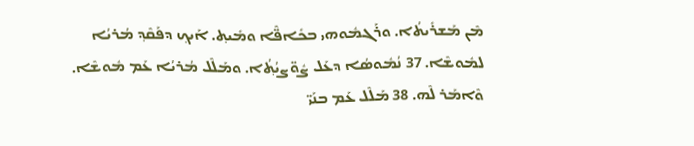ܡܶܢ ܡܰܫܪܺܝܬܳܐ. ܘܪܰܓܡܽܘܗܝ ܒܟܺܐܦ̈ܶܐ ܘܡܺܝܬ݂. ܐܰܝܟ݂ ܕܦܰܩܶܕ݂ ܡܳܪܝܳܐ ܠܡܽܘܫܶܐ. 37 ܢܳܡܽܘܣܳܐ ܕܥܰܠ ܨܽܘ̈ܨܝܳܬ݂ܳܐ. ܘܡܰܠܶܠ ܡܳܪܝܳܐ ܥܰܡ ܡܽܘܫܶܐ. ܘܶܐܡܰܪ ܠܶܗ. 38 ܡܰܠܶܠ ܥܰܡ ܒܢܰܝ̈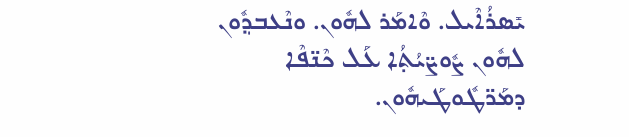ܝܺܣܪܳܐܶܝܠ. ܘܶܐܡܰܪ ܠܗܽܘܢ. ܘܢܶܥܒܕ݂ܽܘܢ ܠܗܽܘܢ ܨܽܘܨ̈ܝܳܬ݂ܳܐ ܥܰܠ ܟܶܢ̈ܦܶܐ ܕܡܰܖ̈ܛܽܘܛܰܝܗܽܘܢ.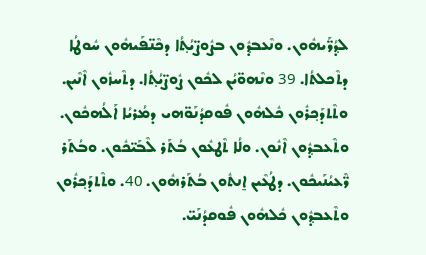ܠܕ݂ܳܖ̈ܰܝܗܽܘܢ. ܘܢܶܥܒܕ݂ܽܘܢ ܒܨܽܘܨ̈ܝܳܬ݂ܳܐ ܕܟܶܢ̈ܦܰܝܗܽܘܢ ܚܽܘܛܳܐ ܕܬܶܟܠܬܳܐ. 39 ܘܢܶܗܘ̈ܝܳܢ ܠܟܽܘܢ ܨܽܘܨ̈ܝܳܬ݂ܳܐ. ܕܬܶܚܙܽܘܢ ܐܶܢܶܝܢ. ܘܬܶܬܕܰܟ݂ܪܽܘܢ ܟܽܠܗܽܘܢ ܦܽܘܩܕܳܢܰܘ̈ܗܝ ܕܡܳܪܝܳܐ ܐܰܠܳܗܟܽܘܢ. ܘܬܶܥܒܕ݂ܽܘܢ ܐܶܢܽܘܢ. ܘܠܳܐ ܬܶܛܥܽܘܢ ܒܳܬܰܪ ܠܶܒܰܝ̈ܟܽܘܢ. ܘܒܳܬܰܪ ܖ̈ܶܥܝܳܢܰܝܟܽܘܢ. ܕܛܳܥܶܝܢ ܐ̱ܢܬܽܘܢ ܒܳܬܰܪܗܽܘܢ. 40. ܘܬܶܬܕܰܟ݂ܪܽܘܢ ܘܬܶܥܒܕ݂ܽܘܢ ܟܽܠܗܽܘܢ ܦܽܘܩܕܳܢܰܝ̈.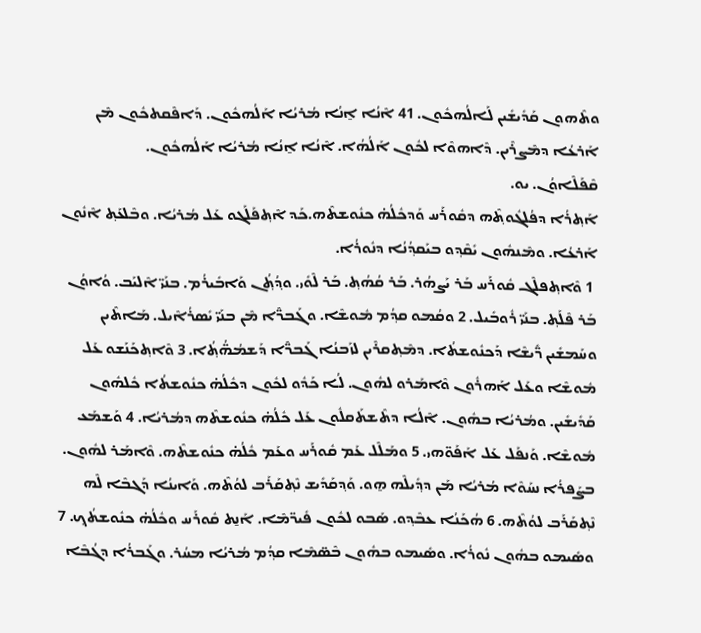ܘܬܶܗܘܢ ܩܰܕܺܝܫܺܝܢ ܠܰܐܠܳܗܟܽܘܢ. 41 ܐܶܢܳܐ ܐ̱ܢܳܐ ܡܳܪܝܳܐ ܐܰܠܳܗܟܽܘܢ. ܕܰܐܦܶܩܬܟܽܘܢ ܡܶܢ ܐܰܪܥܳܐ ܕܡܶܨܪܶܝܢ. ܕܶܐܗܘܶܐ ܠܟܽܘܢ ܐܰ‌ܠܳܗܳܐ. ܐܶܢܳܐ ܐ̱ܢܳܐ ܡܳܪܝܳܐ ܐܰܠܳܗܟܽܘܢ.
ܩܶܦܰܠܶܐܘܳܢ. ܝܘ.
ܐܰܬ݂ܪܳܐ ܕܦܳܠܓܽܘܬ݂ܶܗ ܕܩܽܘܪܰܚ ܘܰܕܟܽܠܳܗ̇ ܟܢܽܘܫܬܶܗ.ܟܰܕ ܐܶܬ݂ܦܰܠܰܓܘ ܥܰܠ ܡܳܪܝܳܐ. ܘܒܶܠܥܰܬ݂ ܐܶܢܽܘܢ ܐܰܪܥܳܐ. ܘܡܶܢܗܽܘܢ ܝܺܩܶܕ݂ܘ ܒܝܰܩܕ݂ܳܢܳܐ ܕܢܽܘܪܳܐ.
 1 ܘܶܐܬ݂ܦܠܶܓ ܩܽܘܪܰܚ ܒܰܪ ܝܰܨܗܳܪ. ܒܰܪ ܩܳܗܳܬ݂. ܒܰܪ ܠܶܘܺܝ. ܘܕ݂ܳܬ݂ܳܢ ܘܰܐܒܺܝܪܳܡ. ܒܢܰܝ̈ ܐܶܠܝܰܒ. ܘܳܐܘܳܢ ܒܰܪ ܦܶܠܰܬ݂. ܒܢܰܝ̈ ܪܽܘܒܺܝܠ. 2 ܘܩܳܡܘ ܩܕ݂ܳܡ ܡܽܘܫܶܐ. ܘܓܰܒܖ̈ܶܐ ܡܶܢ ܒܢܰܝ̈ ܝܺܣܪܳܐܶܝܠ. ܡܰܐܬܶܝܢ ܘܚܰܡܫܺܝܢ ܖ̈ܺܝܫܶܐ ܕܰܟܢܽܘܫܬܳܐ. ܕܡܶܬ݂ܩܪܶܝܢ ܠܙܰܒܢܳܐ ܓܰܒܖ̈ܶܐ ܕܰܫܡܳܗ̈ܳܬ݂ܳܐ. 3 ܘܶܐܬ݂ܟܰܢܰܫܘ ܥܰܠ ܡܽܘܫܶܐ ܘܥܰܠ ܐܰܗܪܽܘܢ ܘܶܐܡܰܪܘ ܠܗܽܘܢ. ܠܳܐ ܟܰܕܽܘ ܠܟܽܘܢ ܕܟܽܠܳܗ̇ ܟܢܽܘܫܬܳܐ ܟܽܠܗܽܘܢ ܩܰܕܺܝܫܺܝܢ. ܘܡܳܪܝܳܐ ܒܗܽܘܢ. ܐܶܠܳܐ ܕܬܶܫܬܰܩܠܽܘܢ ܥܰܠ ܟܽܠܳܗ̇ ܟܢܽܘܫܬܶܗ ܕܡܳܪܝܳܐ. 4 ܘܰܫܡܰܥ ܡܽܘܫܶܐ. ܘܰܢܦܰܠ ܥܰܠ ܐܰܦܰܘ̈ܗܝ. 5 ܘܡܰܠܶܠ ܥܰܡ ܩܽܘܪܰܚ ܘܥܰܡ ܟܽܠܳܗ̇ ܟܢܽܘܫܬܶܗ. ܘܶܐܡܰܪ ܠܗܽܘܢ. ܒܨܰܦܪܳܐ ܢܚܰܘܶܐ ܡܳܪܝܳܐ ܡܰܢ ܕܕ݂ܺܝܠܶܗ ܗ̱ܘ. ܘܰܕ݂ܩܰܕܺܝܫ ܢܶܬ݂ܩܰܪܰܒ ܠܘܳܬܶܗ. ܘܰܐܝܢܳܐ ܕܰܓܒܶܐ ܠܶܗ ܢܶܬ݂ܩܰܪܰܒ ܠܘܳܬܶܗ. 6 ܗܳܟܰܢܳܐ ܥܒܶܕ݂ܘ. ܣܰܒܘ ܠܟܽܘܢ ܦܺܝܖ̈ܡܶܐ. ܐܰܢ̱ܬ ܩܽܘܪܰܚ ܘܟܽܠܳܗ̇ ܟܢܽܘܫܬܳܟ݂. 7 ܘܣܺܝܡܘ ܒܗܽܘܢ ܢܽܘܪܳܐ. ܘܣܺܝܡܘ ܒܗܽܘܢ ܒܶܣ̈ܡܶܐ ܩܕ݂ܳܡ ܡܳܪܝܳܐ ܡܚܳܪ. ܘܓܰܒܪܳܐ ܕܓܳܒܶܐ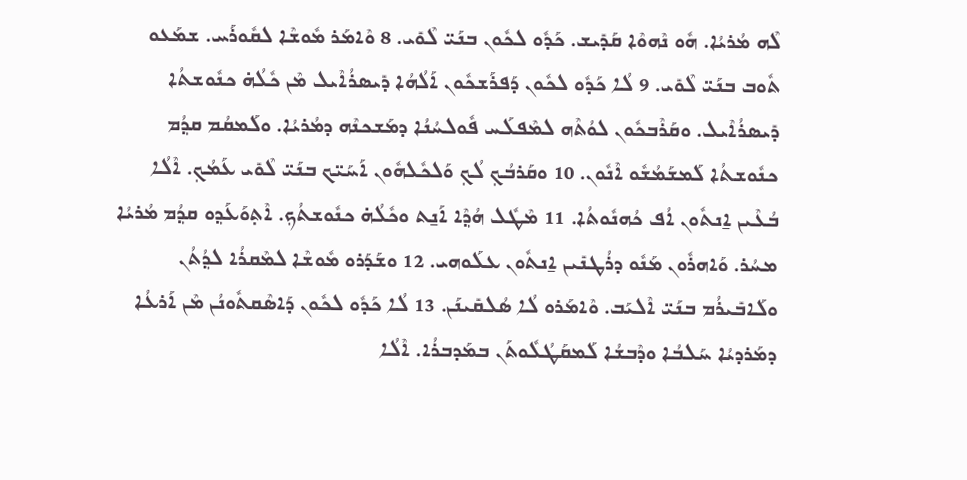ܠܶܗ ܡܳܪܝܳܐ. ܗܽܘ ܢܶܗܘܶܐ ܩܰܕܺܝܫ. ܟܰܕܽܘ ܠܟܽܘܢ ܒܢܰܝ̈ ܠܶܘܺܝ. 8 ܘܶܐܡܰܪ ܡܽܘܫܶܐ ܠܩܽܘܪܰܚ. ܫܡܰܥܘ ܬܽܘܒ ܒܢܰܝ̈ ܠܶܘܺܝ. 9 ܠܳܐ ܟܰܕܽܘ ܠܟܽܘܢ ܕܰܦܪܰܫܟܽܘܢ ܐܰ‌ܠܳܗܳܐ ܕܺܝܣܪܳܐܶܝܠ ܡܶܢ ܟܽܠܳܗ̇ ܟܢܽܘܫܬܳܐ ܕܺܝܣܪܳܐܶܝܠ. ܘܩܰܪܶܒܟܽܘܢ ܠܘܳܬܶܗ ܠܡܶܦܠܰܚ ܦܽܘܠܚܳܢܳܐ ܕܡܰܫܟܢܶܗ ܕܡܳܪܝܳܐ. ܘܠܰܡܩܳܡ ܩܕ݂ܳܡ ܟܢܽܘܫܬܳܐ ܠܰܡܫܰܡܳܫܽܘ ܐܶܢܽܘܢ. 10 ܘܩܰܪܒܳܟ݂ ܠܳܟ݂ ܘܰܠܟܽܠܗܽܘܢ ܐܰܚܰܝ̈ܟ ܒܢܰܝ̈ ܠܶܘܺܝ ܥܰܡܳܟ݂. ܐܶܠܳܐ ܒܳܥܶܝܢ ܐ̱ܢܬܽܘܢ ܐܳܦ ܟܳܗܢܽܘܬܳܐ. 11 ܡܶܛܽܠ ܗܳܕ݂ܶܐ ܐܰܢ̱ܬ ܘܟܽܠܳܗ̇ ܟܢܽܘܫܬܳܟ݂. ܐܶܬ݂ܘܰܥܰܕ݂ܘ ܩܕ݂ܳܡ ܡܳܪܝܳܐ ܡܚܳܪ. ܘܰܐܗܪܽܘܢ ܡܰܢܽܘ ܕܪܳܛܢܺܝܢ ܐ̱ܢܬܽܘܢ ܥܠܰܘܗܝ. 12 ܘܫܰܕܰܪܘ ܡܽܘܫܶܐ ܠܡܶܩܪܳܐ ܠܕ݂ܳܬܳܢ ܘܠܰܐܒܺܝܪܳܡ ܒܢܰܝ̈ ܐܶܠܝܰܒ. ܘܶܐܡܰܪܘ ܠܳܐ ܣܳܠܩܺܝܢܰܢ. 13 ܠܳܐ ܟܰܕܽܘ ܠܟܽܘܢ ܕܰܐܣܶܩܬܽܘܢܳܢ ܡܶܢ ܐܰܪܥܳܐ ܕܡܰܪܕܝܳܐ ܚܰܠܒܳܐ ܘܕܶܒܫܳܐ ܠܰܡܩܰܛܳܠܽܘܬܰܢ ܒܡܰܕܒܪܳܐ. ܐܶܠܳܐ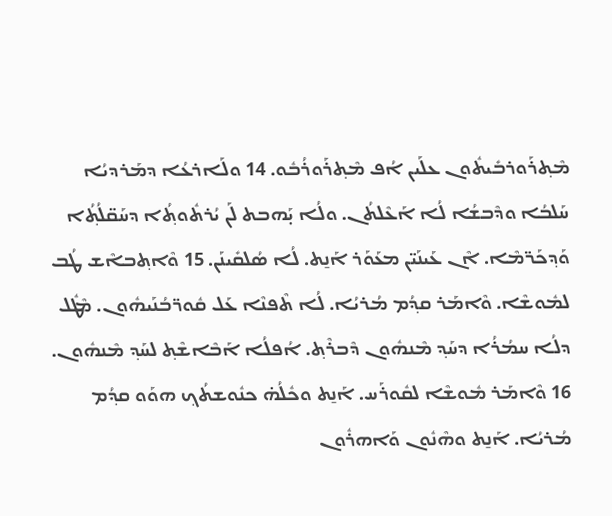ܡܶܬ݂ܪܰܘܪܒܺܝܬܽܘܢ ܥܠܰܝܢ ܐܳܦ ܡܶܬ݂ܪܰܘܪܳܒܽܘ. 14 ܘܠܰܐܪܥܳܐ ܕܡܰܪܕܝܳܐ ܚܰܠܒܳܐ ܘܕܶܒܫܳܐ ܠܳܐ ܐܰܥܶܠܬܳܢ. ܘܠܳܐ ܝ̣ܰܗܒܬ ܠܰܢ ܝܳܪܬܽܘܬ݂ܳܐ ܕܚܰܩ̈ܠܳܬ݂ܳܐ ܘܰܕ݂ܟܰܖ̈ܡܶܐ. ܐܶܢ ܥܰܝܢܰܝ̈ܢ ܡܥܰܘܰܪ ܐܰܢ̱ܬ. ܠܳܐ ܣܳܠܩܺܝܢܰܢ. 15 ܘܶܐܬ݂ܒܐܶܫ ܛܳܒ ܠܡܽܘܫܶܐ. ܘܶܐܡܰܪ ܩܕ݂ܳܡ ܡܳܪܝܳܐ. ܠܳܐ ܬܶܦܢܶܐ ܥܰܠ ܩܽܘܖ̈ܒܳܢܰܝܗܽܘܢ. ܡܶܛܽܠ ܕܠܳܐ ܚܡܳܪܳܐ ܕܚܰܕ݂ ܡܶܢܗܽܘܢ ܕܶܒܪܶܬ݂. ܐܳܦܠܳܐ ܐܰܒܶܐܫܶܬ݂ ܠܚܰܕ݂ ܡܶܢܗܽܘܢ. 16 ܘܶܐܡܰܪ ܡܽܘܫܶܐ ܠܩܽܘܪܰܚ. ܐܰܢ̱ܬ ܘܟܽܠܳܗ̇ ܟܢܽܘܫܬܳܟ݂ ܗܘܰܘ ܩܕ݂ܳܡ ܡܳܪܝܳܐ. ܐܰܢ̱ܬ ܘܗܶܢܽܘܢ ܘܰܐܗܪܽܘܢ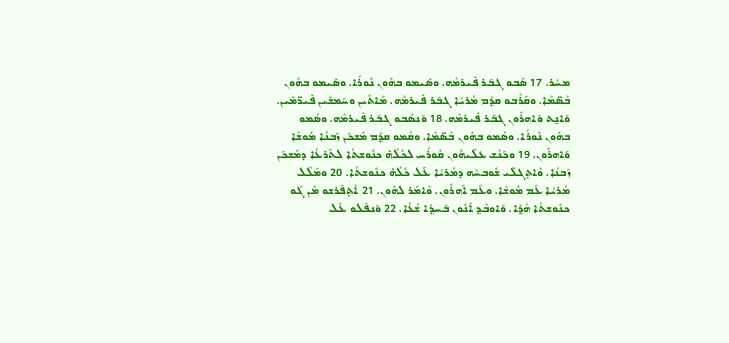ܡܚܳܪ. 17 ܣܰܒܘ ܓܒܰܪ ܦܺܝܪܡܶܗ. ܘܣܺܝܡܘ ܒܗܽܘܢ ܢܽܘܪܳܐ. ܘܣܺܝܡܘ ܒܗܽܘܢ ܒܶܣ̈ܡܶܐ. ܘܩܰܪܶܒܘ ܩܕ݂ܳܡ ܡܳܪܝܳܐ ܓܒܰܪ ܦܺܝܪܡܶܗ. ܡܰܐܬܶܝܢ ܘܚܰܡܫܺܝܢ ܦܺܝܖ̈ܡܺܝܢ. ܘܰܐܢ̱ܬ ܘܰܐܗܪܽܘܢ ܓܒܰܪ ܦܺܝܪܡܶܗ. 18 ܘܰܢܣܰܒܘ ܓܒܰܪ ܦܺܝܪܡܶܗ. ܘܣܳܡܘ ܒܗܽܘܢ ܢܽܘܪܳܐ. ܘܣܳܡܘ ܒܗܽܘܢ ܒܶܣ̈ܡܶܐ. ܘܩܳܡܘ ܩܕ݂ܳܡ ܡܰܫܟܰܢ ܙܰܒܢܳܐ ܡܽܘܫܶܐ ܘܰܐܗܪܽܘܢ. 19 ܘܟܰܢܶܫ ܥܠܰܝܗܽܘܢ ܩܽܘܪܳܚ ܠܟܽܠܳܗ̇ ܟܢܽܘܫܬܳܐ ܠܬܰܪܥܳܐ ܕܡܰܫܟܰܢ ܙܰܒܢܳܐ. ܘܶܐܬ݂ܓܠܺܝ ܫܽܘܒܚܶܗ ܕܡܳܪܝܳܐ ܥܰܠ ܟܽܠܳܗ̇ ܟܢܽܘܫܬܳܐ. 20 ܘܡܰܠܶܠ ܡܳܪܝܳܐ ܥܰܡ ܡܽܘܫܶܐ. ܘܥܰܡ ܐܰܗܪܽܘܢ. ܘܶܐܡܰܪ ܠܗܽܘܢ. 21 ܐܶܬ݂ܦܰܪܫܘ ܡܶܢ ܓܰܘ ܟܢܽܘܫܬܳܐ ܗܳܕ݂ܶܐ. ܘܰܐܘܒܶܕ݂ ܐܶܢܽܘܢ ܒܰܚܕ݂ܳܐ ܫܳܥܳܐ. 22 ܘܰܢܦܰܠܘ ܥܰܠ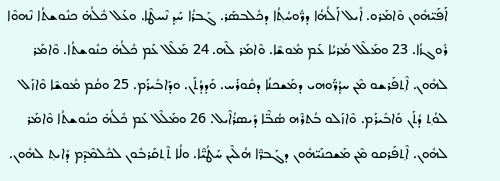ܐܰܦܰܝ̈ܗܽܘܢ ܘܶܐܡܰܪܘ. ܐܺܝܠ ܐܰ‌ܠܳܗܳܐ ܕܖ̈ܽܘܚܳܬ݂ܳܐ ܕܟܽܠܒܣܰܪ. ܓܰܒܪܳܐ ܚܰܕ݂ ܢܶܚܛܶܐ. ܘܥܰܠ ܟܽܠܳܗ̇ ܟܢܽܘܫܬܳܐ ܢܶܗܘܶܐ ܪܽܘܓܙܳܐ. 23 ܘܡܰܠܶܠ ܡܳܪܝܳܐ ܥܰܡ ܡܽܘܫܶܐ. ܘܶܐܡܰܪ ܠܶܗ. 24 ܡܰܠܶܠ ܥܰܡ ܟܽܠܳܗ̇ ܟܢܽܘܫܬܳܐ. ܘܶܐܡܰܪ ܠܗܽܘܢ. ܐܶܬ݂ܦܰܪܫܘ ܡܶܢ ܚܕ݂ܳܖ̈ܰܘܗܝ ܕܡܰܫܟܢܳܐ ܕܩܽܘܪܰܚ. ܘܰܕܕܳܬܰܢ. ܘܕܰܐܒܺܝܪܰܡ. 25 ܘܩܳܡ ܡܽܘܫܶܐ ܘܶܐܙܰܠ ܠܘܳܬ݂ ܕܳܬܰܢ ܘܰܐܒܺܝܪܰܡ. ܘܶܐܙܰܠܘ ܒܳܬܪܶܗ ܣܳܒ̈ܶܐ ܕܺܝܣܪܳܐܶܝܠ. 26 ܘܡܰܠܶܠ ܥܰܡ ܟܽܠܳܗ̇ ܟܢܽܘܫܬܳܐ ܘܶܐܡܰܪ ܠܗܽܘܢ. ܐܶܬ݂ܦܰܪܩܘ ܡܶܢ ܡܰܫܟܢܰܝ̈ܗܽܘܢ ܕܓܰܒܖ̈ܶܐ ܗܳܠܶܝܢ ܚܰܛܳܝ̈ܶܐ. ܘܠܳܐ ܬܶܬ݂ܩܰܪܒܽܘܢ ܠܟܽܠܡܶܕܶܡ ܕܺܐܝܬ݂ ܠܗܽܘܢ.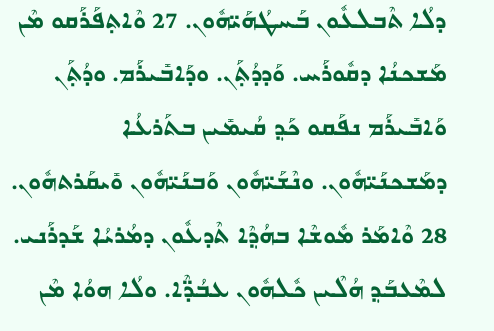ܕܠܳܐ ܬܶܒܠܥܽܘܢ ܒܰܚܛܳܗܰܝ̈ܗܽܘܢ. 27 ܘܶܐܬ݂ܦܰܪܰܩܘ ܡܶܢ ܡܰܫܟܢܳܐ ܕܩܽܘܪܰܚ. ܘܰܕܕܳܬ݂ܰܢ. ܘܕܰܐܒܺܝܪܰܡ. ܘܕܳܬ݂ܰܢ ܘܰܐܒܺܝܪܰܡ ܢܦܰܩܘ ܟܰܕ݂ ܩܳܝܡܺܝܢ ܒܬܰܪܥܳܐ ܕܡܰܫܟܢܰܝ̈ܗܽܘܢ. ܘܢܶܫܰܝ̈ܗܽܘܢ ܘܰܒܢܰܝ̈ܗܽܘܢ ܘܺܝܩܰܪܬܗܽܘܢ. 28 ܘܶܐܡܰܪ ܡܽܘܫܶܐ ܒܗܳܕ݂ܶܐ ܬܶܕܥܽܘܢ ܕܡܳܪܝܳܐ ܫܰܕܪܰܢܝ. ܠܡܶܥܒܰܕ݂ ܗܳܠܶܝܢ ܟܽܠܗܽܘܢ ܥܒܳܕ̈ܶܐ. ܘܠܳܐ ܗܘܳܐ ܡܶܢ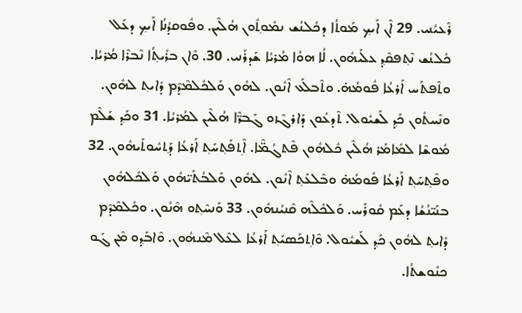ܪܶܥܝܳܢܝ. 29 ܐܶܢ ܐܰܝܟ݂ ܡܰܘܬܳܐ ܕܟܽܠܢܳܫ ܢܡܽܘܬ݂ܽܘܢ ܗܳܠܶܝܢ. ܘܦܽܘܩܕܳܢܳܐ ܐܰܝܟ݂ ܕܥܰܠ ܟܽܠܢܳܫ ܢܶܬ݂ܦܩܶܕ݂ ܥܠܰܝܗܽܘܢ. ܠܳܐ ܗܘܳܐ ܡܳܪܝܳܐ ܫܰܕܪܰܢܝ. 30. ܘܶܐܢ ܒܪܺܝܬ݂ܳܐ ܢܶܒܪܶܐ ܡܳܪܝܳܐ. ܘܬܶܦܬܰܚ ܐܰܪܥܳܐ ܦܽܘܡܳܗ̇. ܘܬܶܒܠܰܥ ܐܶܢܽܘܢ. ܠܗܽܘܢ ܘܰܠܟܽܠܡܶܕܶܡ ܕܺܐܝܬ݂ ܠܗܽܘܢ. ܘܢܶܚܬܽܘܢ ܟܰܕ݂ ܠܰܫܝܽܘܠ. ܬܶܕܥܽܘܢ ܕܰܐܪܓܶܙܘ ܓܰܒܖ̈ܶܐ ܗܳܠܶܝܢ ܠܡܳܪܝܳܐ. 31 ܘܟܰܕ݂ ܫܰܠܶܡ ܡܽܘܫܶܐ ܠܡܺܐܡܰܪ ܗܳܠܶܝܢ ܟܽܠܗܽܘܢ ܦܶܬܓܳܡ̈ܶܐ. ܐܶܬ݂ܦܰܬ݂ܚܰܬ݂ ܐܰܪܥܳܐ ܕܰܬ݂ܚܽܘܬܰܝܗܽܘܢ. 32 ܘܦܶܬ݂ܚܰܬ݂ ܐܰܪܥܳܐ ܦܽܘܡܳܗ̇ ܘܒܶܠܥܰܬ݂ ܐܶܢܽܘܢ. ܠܗܽܘܢ ܘܰܠܒܳܬܰܝ̈ܗܽܘܢ ܘܰܠܟܽܠܗܽܘܢ ܒܢܰܝ̈ܢܳܫܳܐ ܕܥܰܡ ܩܽܘܪܰܚ. ܘܰܠܟܽܠܶܗ ܩܶܢܝܳܢܗܽܘܢ. 33 ܘܰܢܚܶܬ݂ܘ ܗܶܢܽܘܢ. ܘܟܽܠܡܶܕܶܡ ܕܺܐܝܬ݂ ܠܗܽܘܢ ܟܰܕ݂ ܠܰܫܝܽܘܠ. ܘܶܐܬ݂ܟܰܣܝܰܬ݂ ܐܰܪܥܳܐ ܠܥܶܠ ܡܶܢܗܽܘܢ. ܘܶܐܒܰܕ݂ܘ ܡܶܢ ܓܰܘ ܟܢܽܘܫܬܳܐ.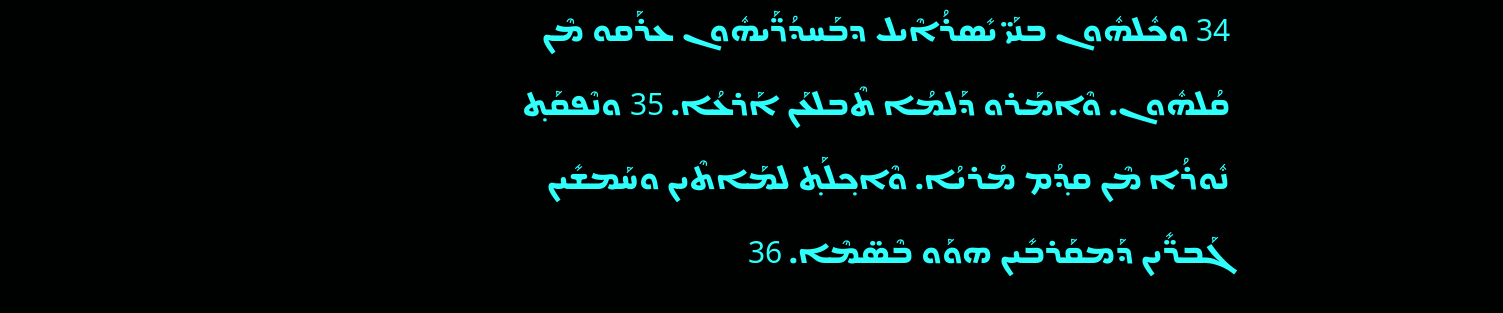34 ܘܟܽܠܗܽܘܢ ܒܢܰܝ̈ ܝܺܣܪܳܐܶܝܠ ܕܒܰܚܕܳܖ̈ܰܝܗܽܘܢ ܥܪܰܩܘ ܡܶܢ ܩܳܠܗܽܘܢ. ܘܶܐܡܰܪܘ ܕܰܠܡܳܐ ܬܶܒܠܥܰܢ ܐܰܪܥܳܐ. 35 ܘܢܶܦܩܰܬ݂ ܢܽܘܪܳܐ ܡܶܢ ܩܕ݂ܳܡ ܡܳܪܝܳܐ. ܘܶܐܟ݂ܠܰܬ݂ ܠܡܰܐܬܶܝܢ ܘܚܰܡܫܺܝܢ ܓܰܒܖ̈ܺܝܢ ܕܰܡܩܰܪܒܺܝܢ ܗܘܰܘ ܒܶܣ̈ܡܶܐ. 36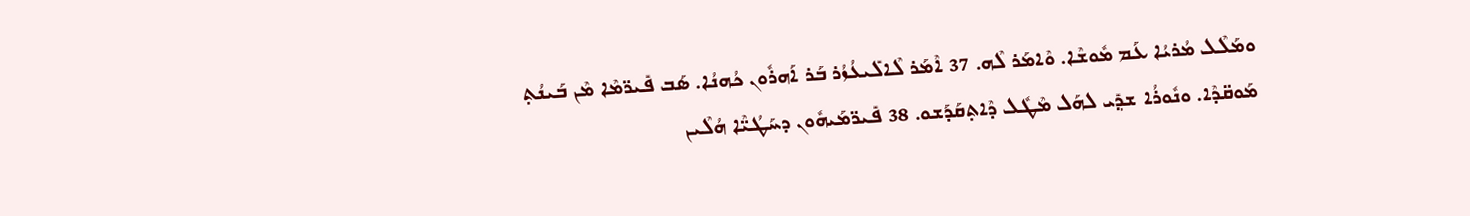ܘܡܰܠܶܠ ܡܳܪܝܳܐ ܥܰܡ ܡܽܘܫܶܐ. ܘܶܐܡܰܪ ܠܶܗ. 37 ܐܶܡܰܪ ܠܶܐܠܺܝܥܳܙܳܪ ܒܰܪ ܐܰܗܪܽܘܢ ܟܳܗܢܳܐ. ܣܰܒ ܦܺܝܖ̈ܡܶܐ ܡܶܢ ܒܰܝܢܳܬ݂ ܡܰܘܩ̈ܕܶܐ. ܘܢܽܘܪܳܐ ܫܕ݂ܺܝ ܠܗܰܠ ܡܶܛܽܠ ܕܶܐܬ݂ܩܰܕܰܫܘ. 38 ܦܺܝܖ̈ܡܰܝܗܽܘܢ ܕܚܰܛܳܝ̈ܶܐ ܗܳܠܶܝܢ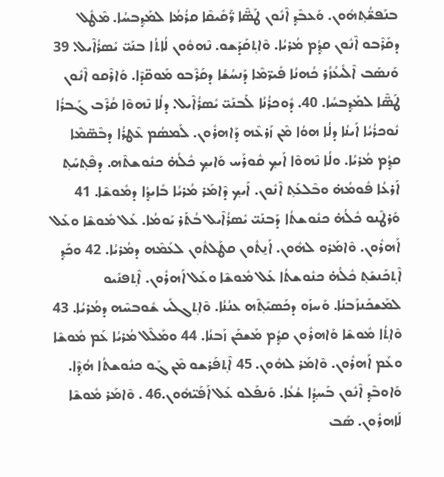ܒܢܰܦܫ̈ܳܬ݂ܗܽܘܢ. ܘܰܥܒܶܕ݂ ܐܶܢܽܘܢ ܛܰܣ̈ܶܐ ܖ̈ܰܩܺܝܩܶܐ ܩܪܳܡܳܐ ܠܡܰܕ݂ܒܚܳܐ. ܡܶܛܽܠ ܕܩܰܪܶܒܘ ܐܶܢܽܘܢ ܩܕ݂ܳܡ ܡܳܪܝܳܐ. ܘܶܐܬ݂ܩܰܕܰܫܘ. ܢܶܗܘܽܘܢ ܠܳܐܬܳܐ ܒܢܰܝ̈ ܝܺܣܪܳܐܶܝܠ. 39 ܘܰܢܣܰܒ ܐܶܠܺܝܥܳܙܳܪ ܟܳܗܢܳܐ ܦܺܝܖ̈ܡܶܐ ܕܰܢܚܳܫܳܐ ܕܩܰܪܶܒܘ ܡܰܘܩ̈ܕܶܐ. ܘܰܐܪܶܩܘ ܐܶܢܽܘܢ ܛܰܣ̈ܶܐ ܠܡܰܕ݂ܒܚܳܐ. 40. ܕܽܘܟܪܳܢܳܐ ܠܰܒܢܰܝ̈ ܝܺܣܪܳܐܶܝܠ. ܕܠܳܐ ܢܶܗܘܶܐ ܩܳܪܶܒ ܓܰܒܪܳܐ ܢܽܘܟܪܳܝܳܐ ܐܰܝܢܳܐ ܕܠܳܐ ܗܘܳܐ ܡܶܢ ܙܰܪܥܶܗ ܕܰܐܗܪܽܘܢ. ܠܰܡܣܳܡ ܥܶܛܪܳܐ ܕܒܶܣ̈ܡܶܐ ܩܕ݂ܳܡ ܡܳܪܝܳܐ. ܘܠܳܐ ܢܶܗܘܶܐ ܐܰܝܟ݂ ܩܽܘܪܰܚ ܘܰܐܝܟ݂ ܟܽܠܳܗ̇ ܟܢܽܘܫܬܶܗ. ܕܦܶܬ݂ܚܰܬ݂ ܐܰܪܥܳܐ ܦܽܘܡܳܗ̇ ܘܒܶܠܥܰܬ݂ ܐܶܢܽܘܢ. ܐܰܝܟ݂ ܕܶܐܡܰܪ ܡܳܪܝܳܐ ܒܺܐܝܕ݂ܳܐ ܕܡܽܘܫܶܐ. 41 ܘܰܪܛܶܢܘ ܟܽܠܳܗ̇ ܟܢܽܘܫܬܳܐ ܕܰܒܢܰܝ̈ ܝܺܣܪܳܐܶܝܠ ܒܳܬܰܪ ܝܰܘܡܳܐ. ܥܰܠ ܡܽܘܫܶܐ ܘܥܰܠ ܐܰܗܪܽܘܢ. ܘܶܐܡܰܪܘ ܠܗܽܘܢ. ܐܰܢ̱ܬܽܘܢ ܩܛܰܠܬܽܘܢ ܠܥܰܡܶܗ ܕܡܳܪܝܳܐ. 42 ܘܟܰܕ݂ ܐܶܬ݂ܟܰܢܫܰܬ݂ ܟܽܠܳܗ̇ ܟܢܽܘܫܬܳܐ ܥܰܠ ܡܽܘܫܶܐ ܘܥܰܠ ܐܰܗܪܽܘܢ. ܐܶܬ݂ܦܢܺܝܘ ܠܡܰܫܟܰܢܙܰܒܢܳܐ. ܘܰܚܙܰܘ ܕܟܰܣܝܰܬ݂ܶܗ ܥܢܳܢܳܐ. ܘܶܐܬ݂ܓܠܺܝ ܫܽܘܒܚܶܗ ܕܡܳܪܝܳܐ. 43 ܘܶܐܬ݂ܳܐ ܡܽܘܫܶܐ ܘܰܐܗܪܽܘܢ ܩܕ݂ܳܡ ܡܰܫܟܰܢ ܙܰܒܢܳܐ. 44 ܘܡܰܠܶܠ ܡܳܪܝܳܐ ܥܰܡ ܡܽܘܫܶܐ ܘܥܰܡ ܐܰܗܪܽܘܢ. ܘܶܐܡܰܪ ܠܗܽܘܢ. 45 ܐܶܬ݂ܦܰܪܫܘ ܡܶܢ ܓܰܘ ܟܢܽܘܫܬܳܐ ܗܳܕ݂ܶܐ. ܘܰܐܘܒܶܕ݂ ܐܶܢܽܘܢ ܒܰܚܕ݂ܳܐ ܫܳܥܳܐ. ܘܰܢܦܰܠܘ ܥܰܠ ܐܰܦܰܝ̈ܗܽܘܢ.46 . ܘܶܐܡܰܪ ܡܽܘܫܶܐ ܠܰܐܗܪܽܘܢ. ܣܰܒ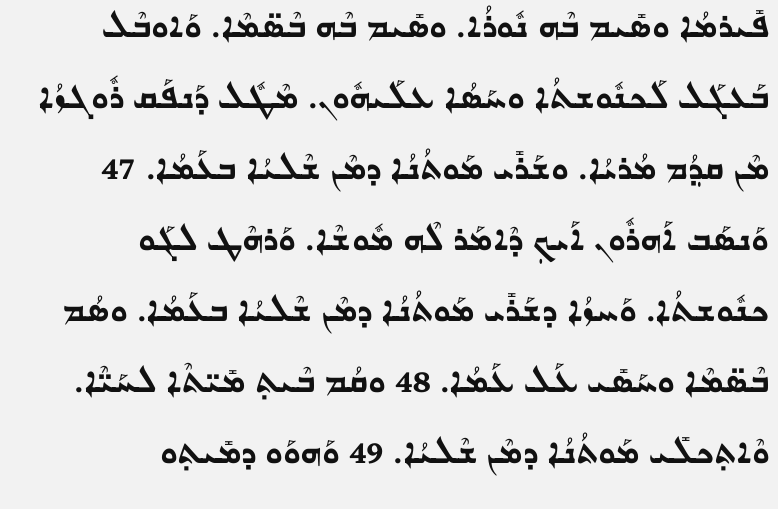ܦܺܝܪܡܳܐ ܘܣܺܝܡ ܒܶܗ ܢܽܘܪܳܐ. ܘܣܺܝܡ ܒܶܗ ܒܶܣ̈ܡܶܐ. ܘܰܐܘܒܶܠ ܒܰܥܓܰܠ ܠܰܟܢܽܘܫܬܳܐ ܘܚܰܣܳܐ ܥܠܰܝܗܽܘܢ. ܡܶܛܽܠ ܕܰܢܦܰܩ ܪܽܘܓܙܳܐ ܡܶܢ ܩܕ݂ܳܡ ܡܳܪܝܳܐ. ܘܫܰܪܺܝ ܡܰܘܬܳܢܳܐ ܕܡܶܢ ܫܶܠܝܳܐ ܒܥܰܡܳܐ. 47 ܘܰܢܣܰܒ ܐܰܗܪܽܘܢ ܐܰܝܟ݂ ܕܶܐܡܰܪ ܠܶܗ ܡܽܘܫܶܐ. ܘܰܪܗܶܛ ܠܓܰܘ ܟܢܽܘܫܬܳܐ. ܘܰܚܙܳܐ ܕܫܰܪܺܝ ܡܰܘܬܳܢܳܐ ܕܡܶܢ ܫܶܠܝܳܐ ܒܥܰܡܳܐ. ܘܣܳܡ ܒܶܣ̈ܡܶܐ ܘܚܰܣܺܝ ܥܰܠ ܥܰܡܳܐ. 48 ܘܩܳܡ ܒܶܝܬ݂ ܡܺܝ̈ܬܶܐ ܠܚܰܝ̈ܶܐ. ܘܶܐܬ݂ܟܠܺܝ ܡܰܘܬܳܢܳܐ ܕܡܶܢ ܫܶܠܝܳܐ. 49 ܘܰܗܘܰܘ ܕܡܺܝܬ݂ܘ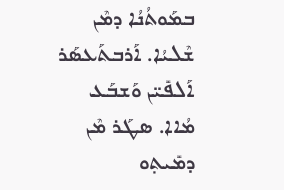ܒܡܰܘܬܳܢܳܐ ܕܡܶܢ ܫܶܠܝܳܐ. ܐܰܪܒܬܰܥܣܰܪ ܐܰܠܦܺܝ̈ܢ ܘܰܫܒܰܥ ܡܳܐܐ. ܣܛܰܪ ܡܶܢ ܕܡܺܝܬ݂ܘ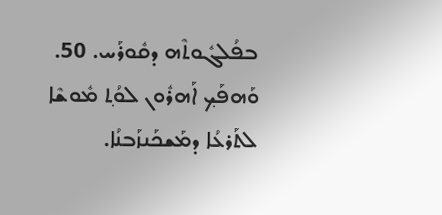ܒܦܳܠܓܽܘܬܶܗ ܕܩܽܘܪܰܚ. 50. ܘܰܗܦܰܟ݂ ܐܰܗܪܽܘܢ ܠܘܳܬ݂ ܡܽܘܫܶܐ ܠܬܰܪܥܳܐ ܕܡܰܫܟܰܢܙܰܒܢܳܐ.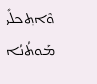ܘܶܐܬ݂ܟܠܺܝ ܡܰܘܬܳܢܳܐ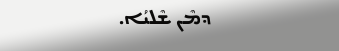ܕܡܶܢ ܫܶܠܝܳܐ.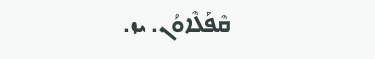ܩܶܦܰܠܶܐܘܳܢ. ܝܙ.